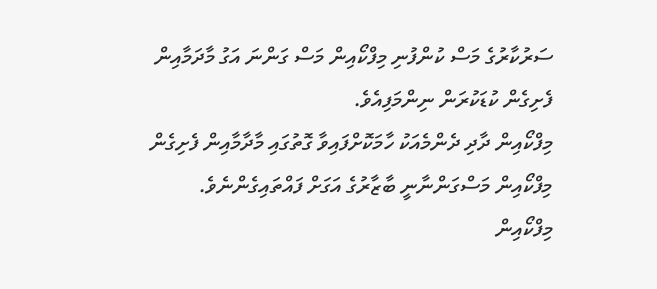ސަރުކާރުގެ މަސް ކުންފުނި މިފްކޯއިން މަސް ގަންނަ އަގު މާދަމާއިން ފެށިގެން ކުޑަކުރަން ނިންމަފިއެވެ.
މިފްކޯއިން ދާދި ދެންމެއަކު ހާމަކޮށްފައިވާ ގޮތުގައި މާދާމާއިން ފެށިގެން މިފްކޯއިން މަސްގަންނާނީ ބާޒާރުގެ އަގަށް ފައްތައިގެންނެވެ.
މިފްކޯއިން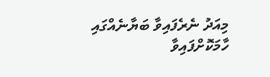މިއަދު ނެރެފައިވާ ބަޔާނެއްގައި ހާމަކޮށްފައިވާ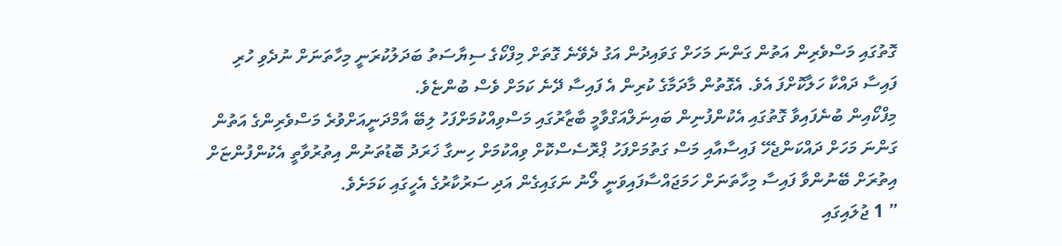ގޮތުގައި މަސްވެރިން އަތުން ގަންނަ މަހަށް ގަވައިދުން އަގު ދެވޭނެ ގޮތަށް މިފްކޯގެ ސިޔާސަތު ބަދަލުކުރަނީ މިހާތަނަށް ނުދެވި ހުރި ފައިސާ ދައްކާ ހަލާކޮށްފަ އެވެ. އެގޮތުން މާދަމާގެ ކުރިން އެ ފައިސާ ދޭނެ ކަމަށް ވެސް ބުންޏެވެ.
މިފްކޯއިން ބުނެފައިވާ ގޮތުގައި އެކުންފުނިން ބައިނަލްއަގްވާމީ ބާޒާރުގައި މަސްވިއްކުމަށްފަހު ލިބޭ އާމްދަނީއަށްވުރެ މަސްވެރިންގެ އަތުން ގަންނަ މަހަށް ދައްކަންޖެހޭ ފައިސާއާއި މަސް ގަތުމަށްފަހު ޕްރޮސެސްކޮށް ވިއްކުމަށް ހިނގާ ޚަރަދު ބޮޑުތަނުން އިތުރުވާތީ އެކުންފުންޏަށް އިތުރަށް ބޭނުންވާ ފައިސާ މިހާތަނަށް ހަމަޖައްސާފައިވަނީ ލޯނު ނަގައިގެން އަދި ސަރުކާރުގެ އެހީގައި ކަމަށެވެ.
” 1 ޖުލައިގައި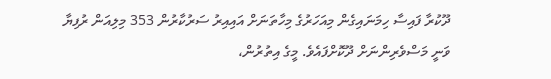ދޫކުރާ ފައިސާ ހިމަނައިގެން މިއަހަރުގެ މިހާތަނަށް އައިއިރު ސަރުކާރުން 353 މިލިއަން ރުފިޔާ ވަނީ މަސްވެރިންނަށް ދޫކޮށްފައެވެ. މީގެ އިތުރުން،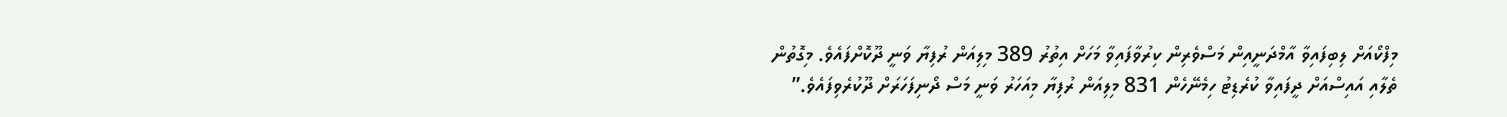މިފްކޯއަށް ލިބިފައިވާ އާމްދަނީއިން މަސްވެރިން ކިރުވާފައިވާ މަހަށް އިތުރު 389 މިލިއަން ރުފިޔާ ވަނީ ދޫކޮށްފައެވެ. މިގޮތުން ތެލާއި އައިސްއަށް ދީފައިވާ ކުރެޑިޓު ހިމެނޭހެން 831 މިލިއަން ރުފިޔާ މިއަހަރު ވަނީ މަސް ދޯނިފަހަރަށް ދޫކުރެވިފައެވެ.”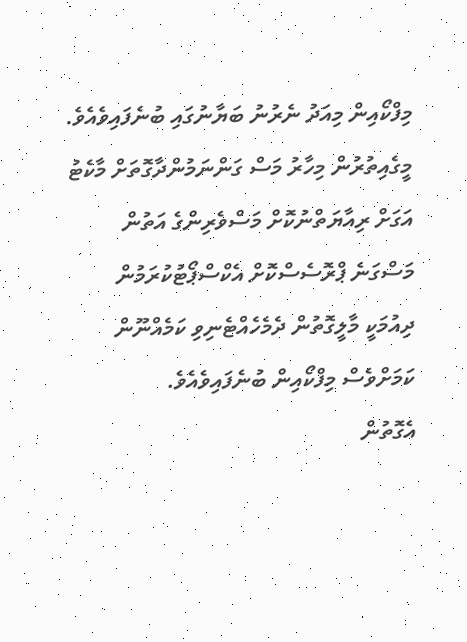މިފްކޯއިން މިއަދު ނެރުނު ބަޔާނުގައި ބުނެފައިވެއެވެ.
މީގެއިތުރުން މިހާރު މަސް ގަންނަމުންދާގޮތަށް މާކެޓު އަގަށް ރިއާޔަތްނުކޮށް މަސްވެރިންގެ އަތުން މަސްގަނެ ޕްރޮސެސްކޮށް އެކްސްޕޯޓުކުރަމުން ދިއުމަކީ މާލީގޮތުން ދެމެހެއްޓެނިވި ކަމެއްނޫން ކަމަށްވެސް މިފްކޯއިން ބުނެފައިވެއެވެ.
އެގޮތުން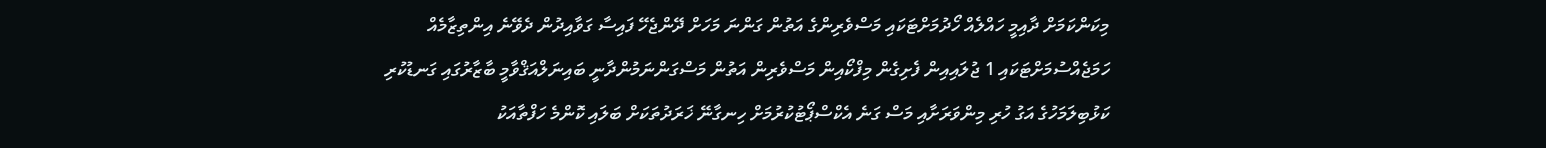މިކަންކަމަށް ދާއިމީ ހައްލެއް ހޯދުމަށްޓަކައި މަސްވެރިންގެ އަތުން ގަންނަ މަހަށް ދޭންޖެހޭ ފައިސާ ގަވާއިދުން ދެވޭނެ އިންތިޒާމެއް ހަމަޖެއްސުމަށްޓަކައި 1 ޖުލައިއިން ފެށިގެން މިފްކޯއިން މަސްވެރިން އަތުން މަސްގަންނަމުންދާނީ ބައިނަލްއަޤްވާމީ ބާޒާރުގައި ގަނޑުކުރި ކަޅުބިލަމަހުގެ އަގު ހުރި މިންވަރަށާއި މަސް ގަނެ އެކްސްޕޯޓުކުރުމަށް ހިނގާނޭ ޚަރަދުތަކަށް ބަލައި ކޮންމެ ހަފްތާއަކު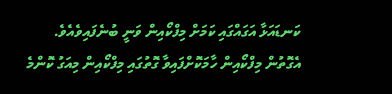ކަނޑައަޅާ އަގައްގައި ކަމަށް މިފްކޯއިން ވަނީ ބުނެފައިވެއެވެ.
އެގޮތުން މިފްކޯއިން ހާމަކޮށްފައިވާ ގޮތުގައި މިފްކޯއިން މިއަގު ކޮންމެ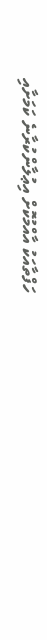ހަފްތާއަކު އާއްމުކޮށް އިޢުލާންކުރާނެ ކަމަށާއި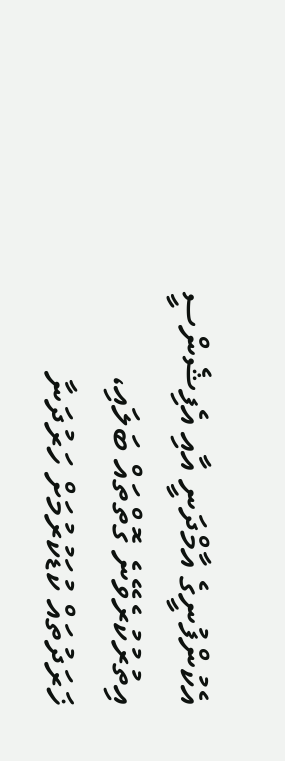އެކުންފުނީގެ އާމްދަނީ އާއި އެފިޝެންސީ އިތުރުކުރެވޭނެ ގޮތްތައް ބަލައި، ޚަރަދުތައް ކުޑަކުރުމަށް ހަރުދަނާ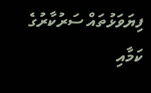ފިޔަވަޅުތައް ސަރުކާރުގެ ކަމާއި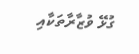ގުޅޭ ވުޒާރާތަކާއި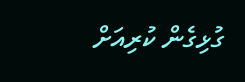ގުޅިގެން ކުރިއަށް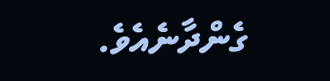ގެންދާނެއެވެ.